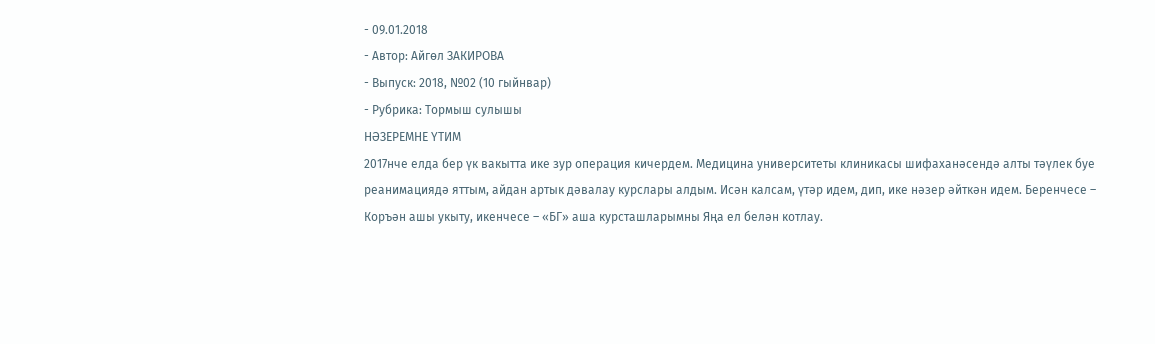- 09.01.2018
- Автор: Айгөл ЗАКИРОВА
- Выпуск: 2018, №02 (10 гыйнвар)
- Рубрика: Тормыш сулышы
НӘЗЕРЕМНЕ ҮТИМ
2017нче елда бер үк вакытта ике зур операция кичердем. Медицина университеты клиникасы шифаханәсендә алты тәүлек буе реанимациядә яттым, айдан артык дәвалау курслары алдым. Исән калсам, үтәр идем, дип, ике нәзер әйткән идем. Беренчесе – Коръән ашы укыту, икенчесе – «БГ» аша курсташларымны Яңа ел белән котлау.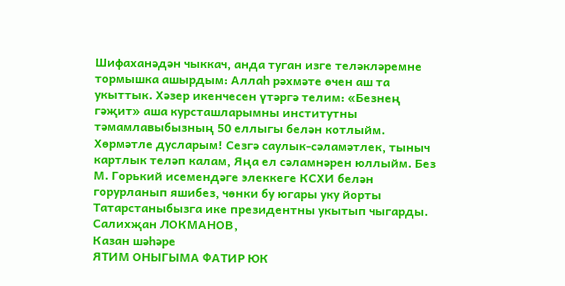Шифаханәдән чыккач, анда туган изге теләкләремне тормышка ашырдым: Аллаһ рәхмәте өчен аш та укыттык. Хәзер икенчесен үтәргә телим: «Безнең гәҗит» аша курсташларымны институтны тәмамлавыбызның 50 еллыгы белән котлыйм. Хөрмәтле дусларым! Сезгә саулык-сәламәтлек, тыныч картлык теләп калам, Яңа ел сәламнәрен юллыйм. Без М. Горький исемендәге элеккеге КСХИ белән горурланып яшибез, чөнки бу югары уку йорты Татарстаныбызга ике президентны укытып чыгарды.
Салихҗан ЛОКМАНОВ,
Казан шәһәре
ЯТИМ ОНЫГЫМА ФАТИР ЮК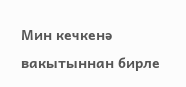Мин кечкенә вакытыннан бирле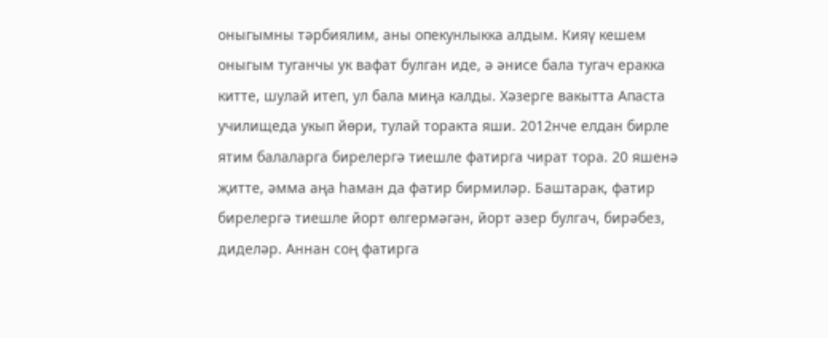оныгымны тәрбиялим, аны опекунлыкка алдым. Кияү кешем оныгым туганчы ук вафат булган иде, ә әнисе бала тугач еракка китте, шулай итеп, ул бала миңа калды. Хәзерге вакытта Апаста училищеда укып йөри, тулай торакта яши. 2012нче елдан бирле ятим балаларга бирелергә тиешле фатирга чират тора. 20 яшенә җитте, әмма аңа һаман да фатир бирмиләр. Баштарак, фатир бирелергә тиешле йорт өлгермәгән, йорт әзер булгач, бирәбез, диделәр. Аннан соң фатирга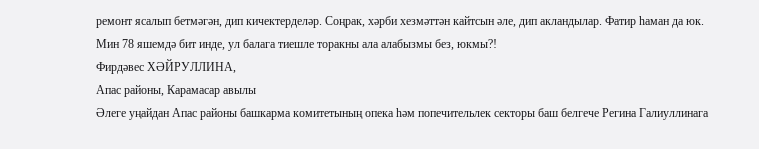ремонт ясалып бетмәгән, дип кичектерделәр. Соңрак, хәрби хезмәттән кайтсын әле, дип акландылар. Фатир һаман да юк. Мин 78 яшемдә бит инде, ул балага тиешле торакны ала алабызмы без, юкмы?!
Фирдәвес ХӘЙРУЛЛИНА,
Апас районы, Карамасар авылы
Әлеге уңайдан Апас районы башкарма комитетының опека һәм попечительлек секторы баш белгече Регина Галиуллинага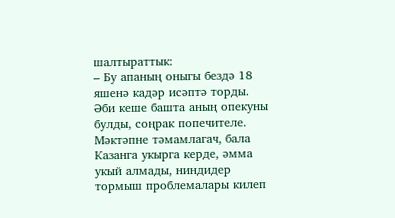шалтыраттык:
– Бу апаның оныгы бездә 18 яшенә кадәр исәптә торды. Әби кеше башта аның опекуны булды, соңрак попечителе. Мәктәпне тәмамлагач, бала Казанга укырга керде, әмма укый алмады, ниндидер тормыш проблемалары килеп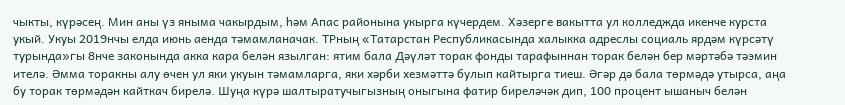чыкты, күрәсең. Мин аны үз яныма чакырдым, һәм Апас районына укырга күчердем. Хәзерге вакытта ул колледжда икенче курста укый. Укуы 2019нчы елда июнь аенда тәмамланачак. ТРның «Татарстан Республикасында халыкка адреслы социаль ярдәм күрсәтү турында»гы 8нче законында акка кара белән язылган: ятим бала Дәүләт торак фонды тарафыннан торак белән бер мәртәбә тәэмин ителә. Әмма торакны алу өчен ул яки укуын тәмамларга, яки хәрби хезмәттә булып кайтырга тиеш. Әгәр дә бала төрмәдә утырса, аңа бу торак төрмәдән кайткач бирелә. Шуңа күрә шалтыратучыгызның оныгына фатир биреләчәк дип, 100 процент ышаныч белән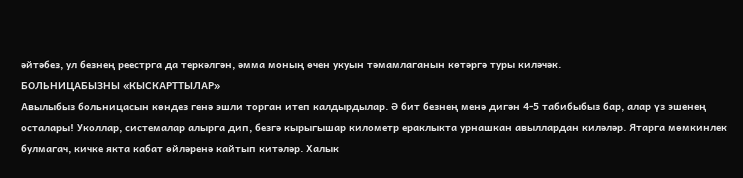әйтәбез, ул безнең реестрга да теркәлгән, әмма моның өчен укуын тәмамлаганын көтәргә туры киләчәк.
БОЛЬНИЦАБЫЗНЫ «КЫСКАРТТЫЛАР»
Авылыбыз больницасын көндез генә эшли торган итеп калдырдылар. Ә бит безнең менә дигән 4-5 табибыбыз бар, алар үз эшенең осталары! Уколлар, системалар алырга дип, безгә кырыгышар километр ераклыкта урнашкан авыллардан киләләр. Ятарга мөмкинлек булмагач, кичке якта кабат өйләренә кайтып китәләр. Халык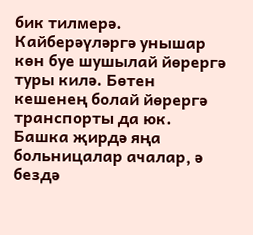бик тилмерә. Кайберәүләргә унышар көн буе шушылай йөрергә туры килә. Бөтен кешенең болай йөрергә транспорты да юк. Башка җирдә яңа больницалар ачалар, ә бездә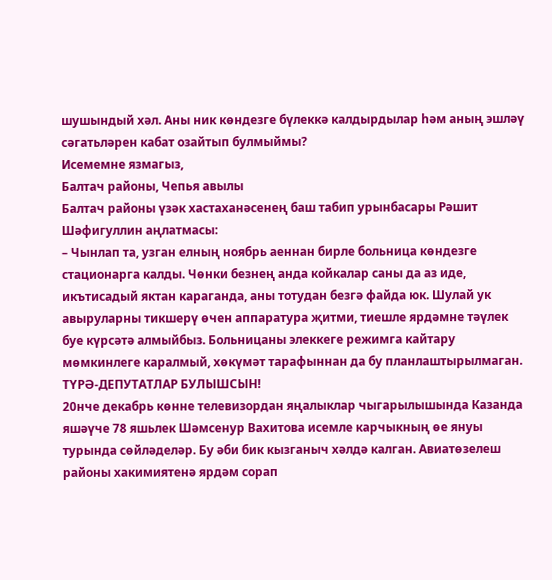шушындый хәл. Аны ник көндезге бүлеккә калдырдылар һәм аның эшләү сәгатьләрен кабат озайтып булмыймы?
Исемемне язмагыз,
Балтач районы, Чепья авылы
Балтач районы үзәк хастаханәсенең баш табип урынбасары Рәшит Шәфигуллин аңлатмасы:
– Чынлап та, узган елның ноябрь аеннан бирле больница көндезге стационарга калды. Чөнки безнең анда койкалар саны да аз иде, икътисадый яктан караганда, аны тотудан безгә файда юк. Шулай ук авыруларны тикшерү өчен аппаратура җитми, тиешле ярдәмне тәүлек буе күрсәтә алмыйбыз. Больницаны элеккеге режимга кайтару мөмкинлеге каралмый, хөкүмәт тарафыннан да бу планлаштырылмаган.
ТҮРӘ-ДЕПУТАТЛАР БУЛЫШСЫН!
20нче декабрь көнне телевизордан яңалыклар чыгарылышында Казанда яшәүче 78 яшьлек Шәмсенур Вахитова исемле карчыкның өе януы турында сөйләделәр. Бу әби бик кызганыч хәлдә калган. Авиатөзелеш районы хакимиятенә ярдәм сорап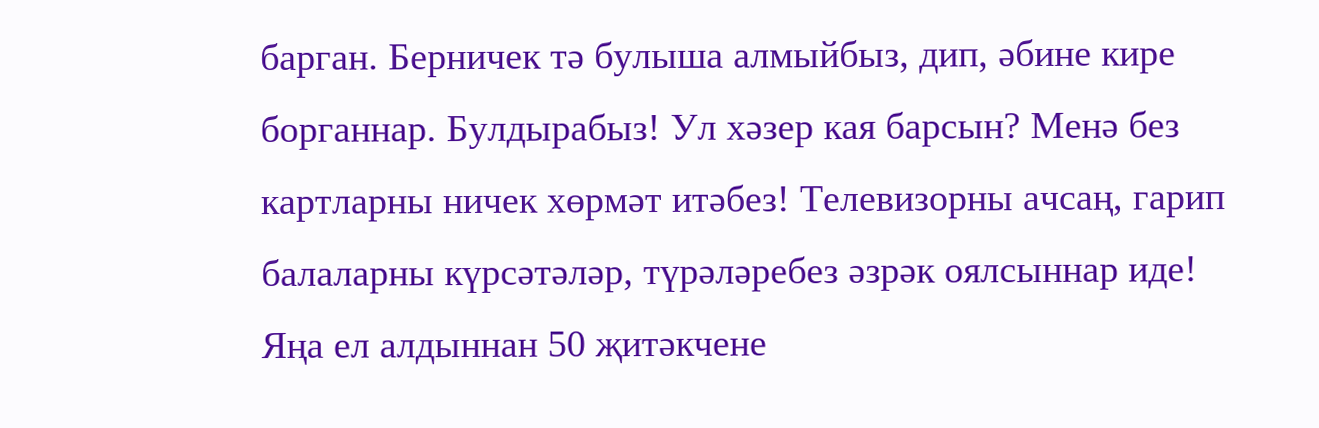барган. Берничек тә булыша алмыйбыз, дип, әбине кире борганнар. Булдырабыз! Ул хәзер кая барсын? Менә без картларны ничек хөрмәт итәбез! Телевизорны ачсаң, гарип балаларны күрсәтәләр, түрәләребез әзрәк оялсыннар иде! Яңа ел алдыннан 50 җитәкчене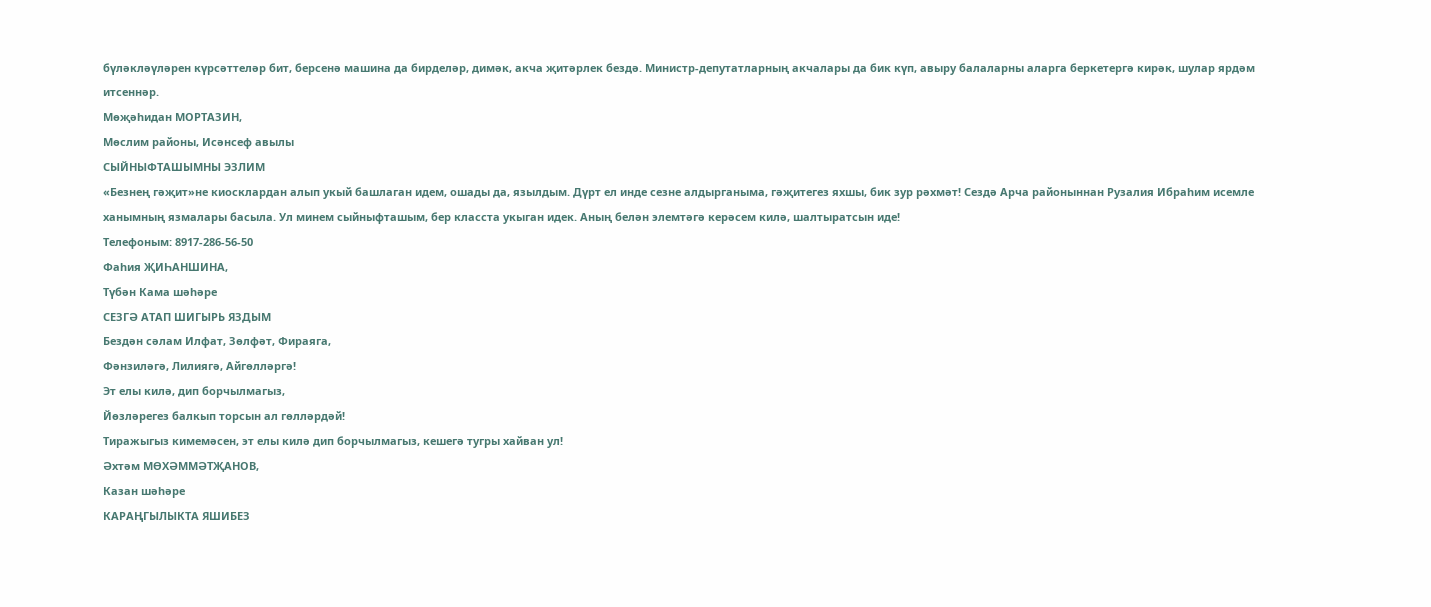бүләкләүләрен күрсәттеләр бит, берсенә машина да бирделәр, димәк, акча җитәрлек бездә. Министр-депутатларның акчалары да бик күп, авыру балаларны аларга беркетергә кирәк, шулар ярдәм итсеннәр.
Мөҗәһидан МОРТАЗИН,
Мөслим районы, Исәнсеф авылы
СЫЙНЫФТАШЫМНЫ ЭЗЛИМ
«Безнең гәҗит»не киосклардан алып укый башлаган идем, ошады да, язылдым. Дүрт ел инде сезне алдырганыма, гәҗитегез яхшы, бик зур рәхмәт! Сездә Арча районыннан Рузалия Ибраһим исемле ханымның язмалары басыла. Ул минем сыйныфташым, бер класста укыган идек. Аның белән элемтәгә керәсем килә, шалтыратсын иде!
Телефоным: 8917-286-56-50
Фаһия ҖИҺАНШИНА,
Түбән Кама шәһәре
СЕЗГӘ АТАП ШИГЫРЬ ЯЗДЫМ
Бездән сәлам Илфат, Зөлфәт, Фираяга,
Фәнзиләгә, Лилиягә, Айгөлләргә!
Эт елы килә, дип борчылмагыз,
Йөзләрегез балкып торсын ал гөлләрдәй!
Тиражыгыз кимемәсен, эт елы килә дип борчылмагыз, кешегә тугры хайван ул!
Әхтәм МӨХӘММӘТҖАНОВ,
Казан шәһәре
КАРАҢГЫЛЫКТА ЯШИБЕЗ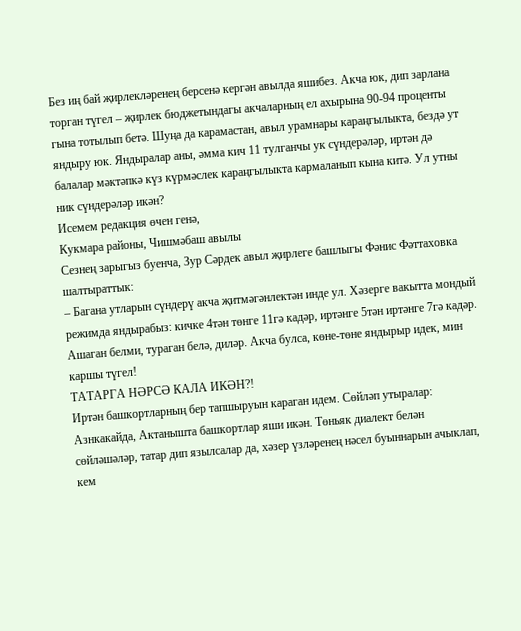Без иң бай җирлекләренең берсенә кергән авылда яшибез. Акча юк, дип зарлана торган түгел – җирлек бюджетындагы акчаларның ел ахырына 90-94 проценты гына тотылып бетә. Шуңа да карамастан, авыл урамнары караңгылыкта, бездә ут яндыру юк. Яндыралар аны, әмма кич 11 тулганчы ук сүндерәләр, иртән дә балалар мәктәпкә күз күрмәслек караңгылыкта кармаланып кына китә. Ул утны ник сүндерәләр икән?
Исемем редакция өчен генә,
Кукмара районы, Чишмәбаш авылы
Сезнең зарыгыз буенча, Зур Сәрдек авыл җирлеге башлыгы Фәнис Фәттаховка шалтыраттык:
– Багана утларын сүндерү акча җитмәгәнлектән инде ул. Хәзерге вакытта мондый режимда яндырабыз: кичке 4тән төнге 11гә кадәр, иртәнге 5тән иртәнге 7гә кадәр. Ашаган белми, тураган белә, диләр. Акча булса, көне-төне яндырыр идек, мин каршы түгел!
ТАТАРГА НӘРСӘ КАЛА ИКӘН?!
Иртән башкортларның бер тапшыруын караган идем. Сөйләп утыралар: Азнкакайда, Актанышта башкортлар яши икән. Төньяк диалект белән сөйләшәләр, татар дип язылсалар да, хәзер үзләренең нәсел буыннарын ачыклап, кем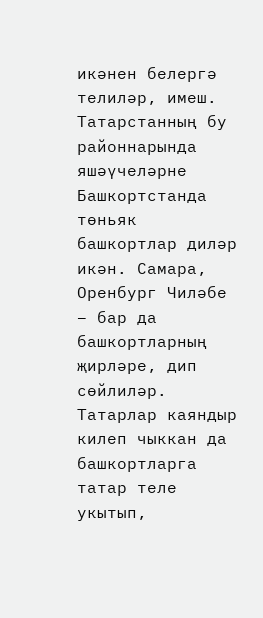икәнен белергә телиләр, имеш. Татарстанның бу районнарында яшәүчеләрне Башкортстанда төньяк башкортлар диләр икән. Самара, Оренбург Чиләбе – бар да башкортларның җирләре, дип сөйлиләр. Татарлар каяндыр килеп чыккан да башкортларга татар теле укытып,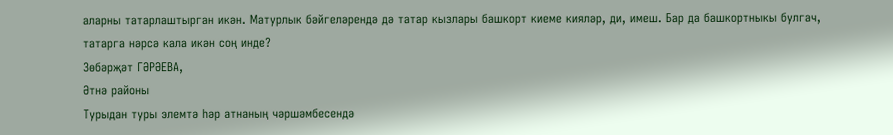аларны татарлаштырган икән. Матурлык бәйгеләрендә дә татар кызлары башкорт киеме кияләр, ди, имеш. Бар да башкортныкы булгач, татарга нәрсә кала икән соң инде?
Зөбәрҗәт ГӘРӘЕВА,
Әтнә районы
Турыдан туры элемтә һәр атнаның чәршәмбесендә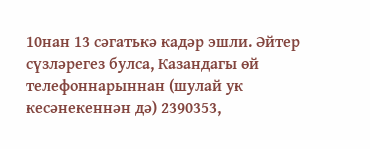10нан 13 сәгатькә кадәр эшли. Әйтер сүзләрегез булса, Казандагы өй телефоннарыннан (шулай ук кесәнекеннән дә) 2390353,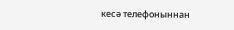кесә телефоныннан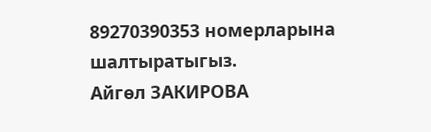89270390353 номерларына шалтыратыгыз.
Айгөл ЗАКИРОВА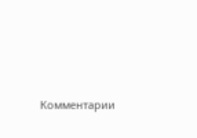Комментарии